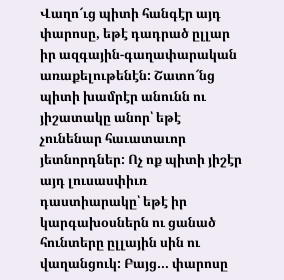Վաղո՜ւց պիտի հանգէր այդ փարոսը, եթէ դադրած ըլլար իր ազգային-գաղափարական առաքելութենէն: Շատո՜նց պիտի խամրէր անունն ու յիշատակը անոր՝ եթէ չունենար հաւատաւոր յետնորդներ: Ոչ ոք պիտի յիշէր այդ լուսասփիւռ դաստիարակը՝ եթէ իր կարգախօսներն ու ցանած հունտերը ըլլային սին ու վաղանցուկ: Բայց… փարոսը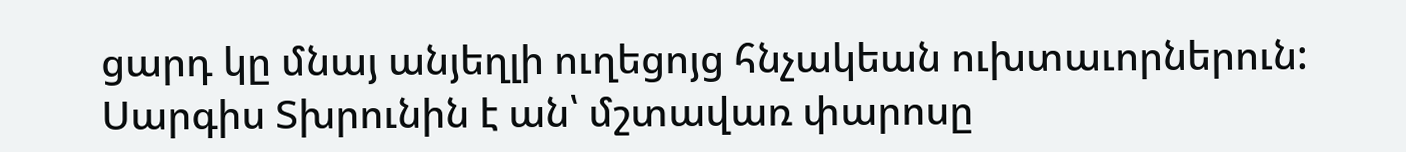ցարդ կը մնայ անյեղլի ուղեցոյց հնչակեան ուխտաւորներուն:
Սարգիս Տխրունին է ան՝ մշտավառ փարոսը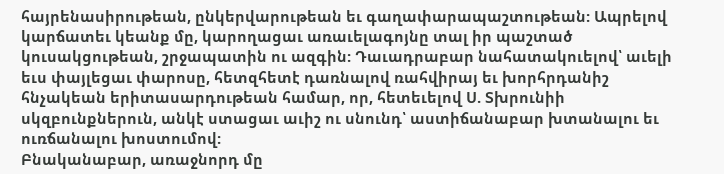հայրենասիրութեան, ընկերվարութեան եւ գաղափարապաշտութեան: Ապրելով կարճատեւ կեանք մը, կարողացաւ առաւելագոյնը տալ իր պաշտած կուսակցութեան, շրջապատին ու ազգին: Դաւադրաբար նահատակուելով՝ աւելի եւս փայլեցաւ փարոսը, հետզհետէ դառնալով ռահվիրայ եւ խորհրդանիշ հնչակեան երիտասարդութեան համար, որ, հետեւելով Ս. Տխրունիի սկզբունքներուն, անկէ ստացաւ աւիշ ու սնունդ՝ աստիճանաբար խտանալու եւ ուռճանալու խոստումով:
Բնականաբար, առաջնորդ մը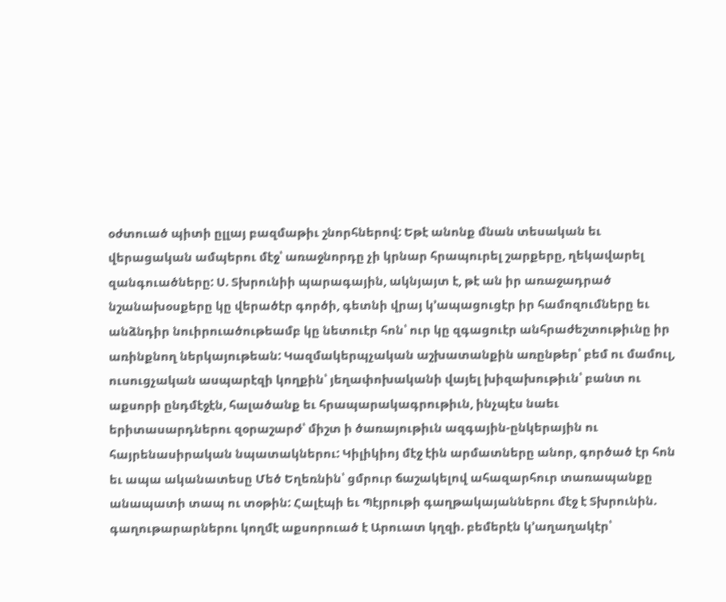օժտուած պիտի ըլլայ բազմաթիւ շնորհներով: Եթէ անոնք մնան տեսական եւ վերացական ամպերու մէջ՝ առաջնորդը չի կրնար հրապուրել շարքերը, ղեկավարել զանգուածները: Ս. Տխրունիի պարագային, ակնյայտ է, թէ ան իր առաջադրած նշանախօսքերը կը վերածէր գործի, գետնի վրայ կ’ապացուցէր իր համոզումները եւ անձնդիր նուիրուածութեամբ կը նետուէր հոն՝ ուր կը զգացուէր անհրաժեշտութիւնը իր առինքնող ներկայութեան: Կազմակերպչական աշխատանքին առընթեր՝ բեմ ու մամուլ, ուսուցչական ասպարէզի կողքին՝ յեղափոխականի վայել խիզախութիւն՝ բանտ ու աքսորի ընդմէջէն, հալածանք եւ հրապարակագրութիւն, ինչպէս նաեւ երիտասարդներու զօրաշարժ՝ միշտ ի ծառայութիւն ազգային-ընկերային ու հայրենասիրական նպատակներու: Կիլիկիոյ մէջ էին արմատները անոր, գործած էր հոն եւ ապա ականատեսը Մեծ Եղեռնին՝ ցմրուր ճաշակելով ահազարհուր տառապանքը անապատի տապ ու տօթին: Հալէպի եւ Պէյրութի գաղթակայաններու մէջ է Տխրունին. գաղութարարներու կողմէ աքսորուած է Արուատ կղզի. բեմերէն կ’աղաղակէր՝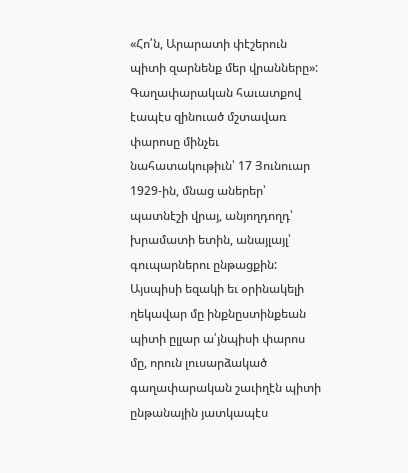«Հո՛ն, Արարատի փէշերուն պիտի զարնենք մեր վրանները»: Գաղափարական հաւատքով էապէս զինուած մշտավառ փարոսը մինչեւ նահատակութիւն՝ 17 Յունուար 1929-ին, մնաց աներեր՝ պատնէշի վրայ, անյողդողդ՝ խրամատի ետին, անայլայլ՝ գուպարներու ընթացքին:
Այսպիսի եզակի եւ օրինակելի ղեկավար մը ինքնըստինքեան պիտի ըլլար ա՛յնպիսի փարոս մը, որուն լուսարձակած գաղափարական շաւիղէն պիտի ընթանային յատկապէս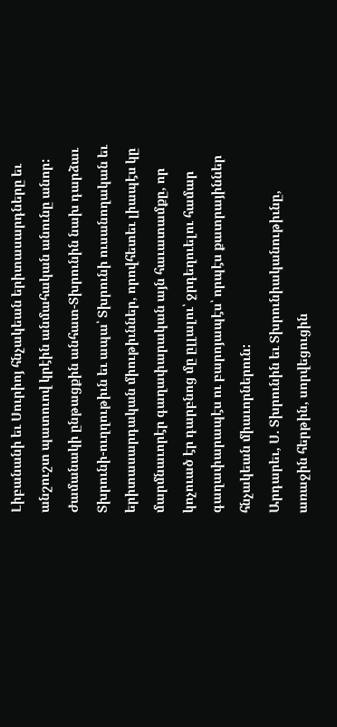Լիբանանի եւ Սուրիոյ հնչակեան երիտասարդները եւ անշուշտ պատուով կրէին անմահական անունը անոր:
Ժամանակի ընթացքին անհատ-Տխրունին նախ դարձաւ Տխրունի-ուղղութիւն եւ ապա՝ Տխրունի ուսանողական եւ երիտասարդական միութիւններ, որովհետեւ լիապէս կը մարմնաւորէր գաղափարական այն հաւատամքը, որ կոչուած էր դարբնոց մը ըլլալու՝ ջրդեղուելու համար գաղափարապէս ու բարոյապէս՝ որպէս քատրայիններ հնչակեան միաւորներուն:
Արդարեւ, Ս. Տխրունին եւ Տխրունիականութիւնը, առաջին հերթին, սորվեցուցին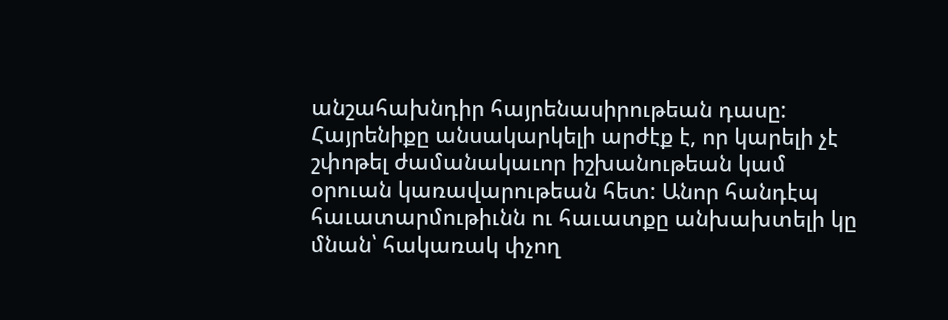անշահախնդիր հայրենասիրութեան դասը: Հայրենիքը անսակարկելի արժէք է, որ կարելի չէ շփոթել ժամանակաւոր իշխանութեան կամ օրուան կառավարութեան հետ: Անոր հանդէպ հաւատարմութիւնն ու հաւատքը անխախտելի կը մնան՝ հակառակ փչող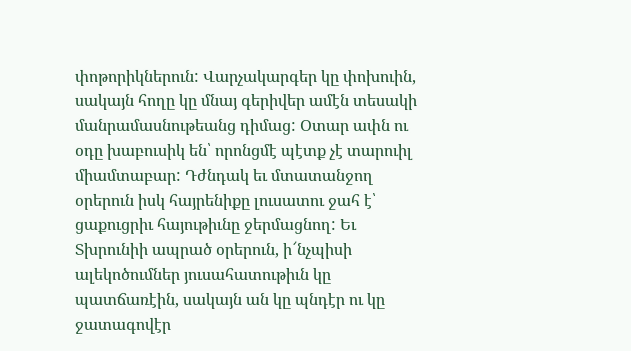փոթորիկներուն: Վարչակարգեր կը փոխուին, սակայն հողը կը մնայ գերիվեր ամէն տեսակի մանրամասնութեանց դիմաց: Օտար ափն ու օդը խաբուսիկ են՝ որոնցմէ պէտք չէ տարուիլ միամտաբար: Դժնդակ եւ մտատանջող օրերուն իսկ հայրենիքը լուսատու ջահ է՝ ցաքուցրիւ հայութիւնը ջերմացնող: Եւ Տխրունիի ապրած օրերուն, ի՜նչպիսի ալեկոծումներ յուսահատութիւն կը պատճառէին, սակայն ան կը պնդէր ու կը ջատագովէր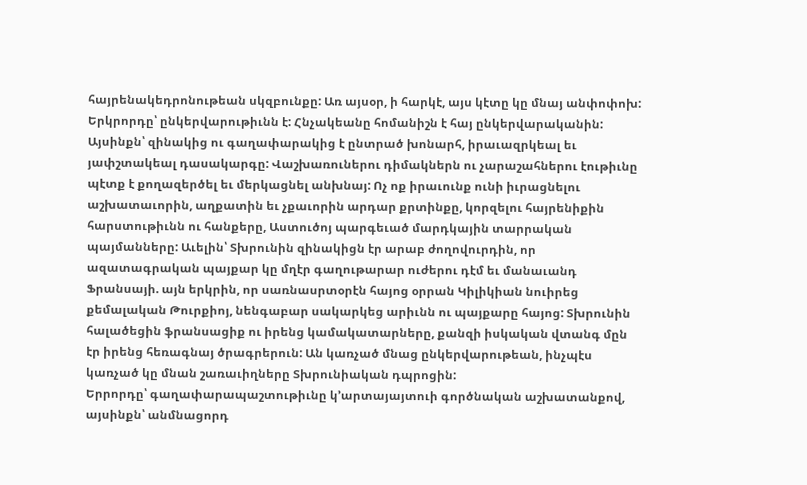հայրենակեդրոնութեան սկզբունքը: Առ այսօր, ի հարկէ, այս կէտը կը մնայ անփոփոխ:
Երկրորդը՝ ընկերվարութիւնն է: Հնչակեանը հոմանիշն է հայ ընկերվարականին: Այսինքն՝ զինակից ու գաղափարակից է ընտրած խոնարհ, իրաւազրկեալ եւ յափշտակեալ դասակարգը: Վաշխառուներու դիմակներն ու չարաշահներու էութիւնը պէտք է քողազերծել եւ մերկացնել անխնայ: Ոչ ոք իրաւունք ունի իւրացնելու աշխատաւորին, աղքատին եւ չքաւորին արդար քրտինքը, կորզելու հայրենիքին հարստութիւնն ու հանքերը, Աստուծոյ պարգեւած մարդկային տարրական պայմանները: Աւելին՝ Տխրունին զինակիցն էր արաբ ժողովուրդին, որ ազատագրական պայքար կը մղէր գաղութարար ուժերու դէմ եւ մանաւանդ Ֆրանսայի. այն երկրին, որ սառնասրտօրէն հայոց օրրան Կիլիկիան նուիրեց քեմալական Թուրքիոյ, նենգաբար սակարկեց արիւնն ու պայքարը հայոց: Տխրունին հալածեցին ֆրանսացիք ու իրենց կամակատարները, քանզի իսկական վտանգ մըն էր իրենց հեռագնայ ծրագրերուն: Ան կառչած մնաց ընկերվարութեան, ինչպէս կառչած կը մնան շառաւիղները Տխրունիական դպրոցին:
Երրորդը՝ գաղափարապաշտութիւնը կ’արտայայտուի գործնական աշխատանքով, այսինքն՝ անմնացորդ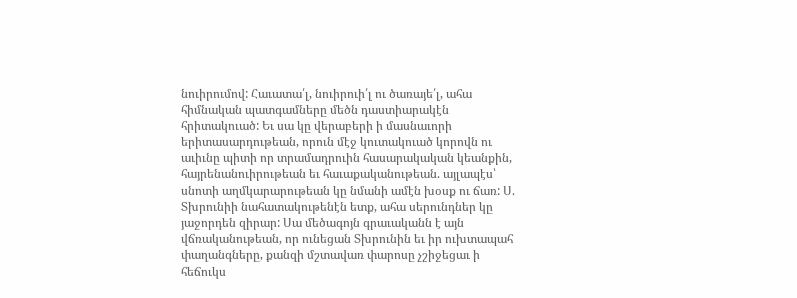նուիրումով: Հաւատա՛լ, նուիրուի՛լ ու ծառայե՛լ, ահա հիմնական պատգամները մեծն դաստիարակէն հրիտակուած: Եւ սա կը վերաբերի ի մասնաւորի երիտասարդութեան, որուն մէջ կուտակուած կորովն ու աւիւնը պիտի որ տրամադրուին հասարակական կեանքին, հայրենանուիրութեան եւ հաւաքականութեան. այլապէս՝ սնոտի աղմկարարութեան կը նմանի ամէն խօսք ու ճառ: Ս. Տխրունիի նահատակութենէն ետք, ահա սերունդներ կը յաջորդեն զիրար: Սա մեծագոյն գրաւականն է այն վճռականութեան, որ ունեցան Տխրունին եւ իր ուխտապահ փաղանգները, քանզի մշտավառ փարոսը չշիջեցաւ ի հեճուկս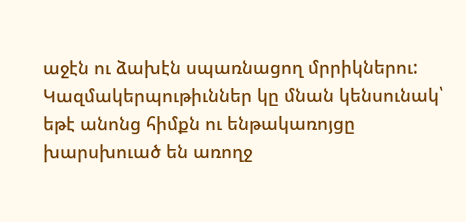աջէն ու ձախէն սպառնացող մրրիկներու: Կազմակերպութիւններ կը մնան կենսունակ՝ եթէ անոնց հիմքն ու ենթակառոյցը խարսխուած են առողջ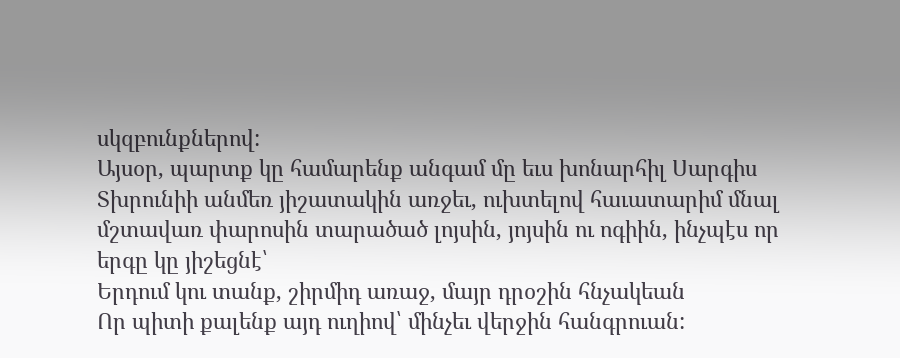սկզբունքներով:
Այսօր, պարտք կը համարենք անգամ մը եւս խոնարհիլ Սարգիս Տխրունիի անմեռ յիշատակին առջեւ, ուխտելով հաւատարիմ մնալ մշտավառ փարոսին տարածած լոյսին, յոյսին ու ոգիին, ինչպէս որ երգը կը յիշեցնէ՝
Երդում կու տանք, շիրմիդ առաջ, մայր դրօշին հնչակեան
Որ պիտի քալենք այդ ուղիով՝ մինչեւ վերջին հանգրուան: